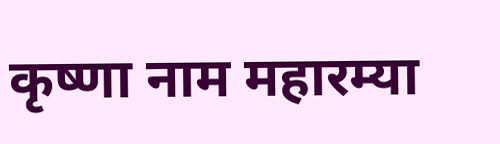कृष्णा नाम महारम्या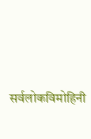सर्वलोकविमोहिनी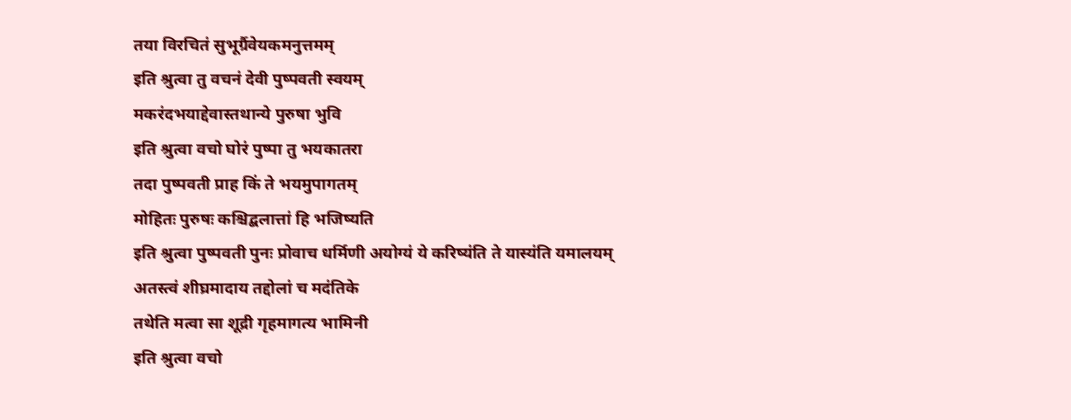तया विरचितं सुभूर्ग्रैवेयकमनुत्तमम्
इति श्रुत्वा तु वचनं देवी पुष्पवती स्वयम्
मकरंदभयाद्देवास्तथान्ये पुरुषा भुवि
इति श्रुत्वा वचो घोरं पुष्पा तु भयकातरा
तदा पुष्पवती प्राह किं ते भयमुपागतम्
मोहितः पुरुषः कश्चिद्बलात्तां हि भजिष्यति
इति श्रुत्वा पुष्पवती पुनः प्रोवाच धर्मिणी अयोग्यं ये करिष्यंति ते यास्यंति यमालयम्
अतस्त्वं शीघ्रमादाय तद्दोलां च मदंतिके
तथेति मत्वा सा शूद्री गृहमागत्य भामिनी
इति श्रुत्वा वचो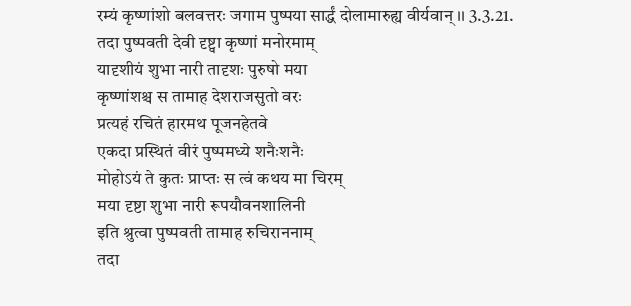रम्यं कृष्णांशो बलवत्तरः जगाम पुष्पया सार्द्धं दोलामारुह्य वीर्यवान् ।। 3.3.21.
तदा पुष्पवती देवी दृष्ट्वा कृष्णां मनोरमाम्
यादृशीयं शुभा नारी तादृशः पुरुषो मया
कृष्णांशश्च स तामाह देशराजसुतो वरः
प्रत्यहं रचितं हारमथ पूजनहेतवे
एकदा प्रस्थितं वीरं पुष्पमध्ये शनैःशनैः
मोहोऽयं ते कुतः प्राप्तः स त्वं कथय मा चिरम्
मया दृष्टा शुभा नारी रूपयौवनशालिनी
इति श्रुत्वा पुष्पवती तामाह रुचिराननाम्
तदा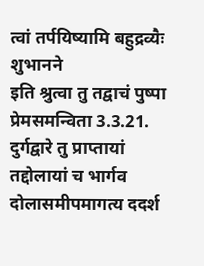त्वां तर्पयिष्यामि बहुद्रव्यैः शुभानने
इति श्रुत्वा तु तद्वाचं पुष्पा प्रेमसमन्विता 3.3.21.
दुर्गद्वारे तु प्राप्तायां तद्दोलायां च भार्गव
दोलासमीपमागत्य ददर्श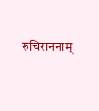रुचिराननाम्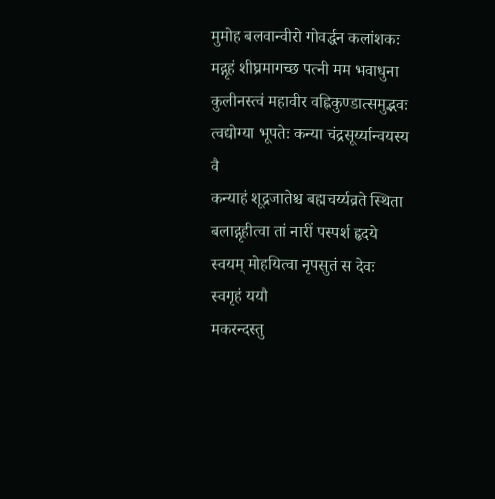मुमोह बलवान्वीरो गोवर्द्धन कलांशकः
मद्गृहं शीघ्रमागच्छ पत्नी मम भवाधुना
कुलीनस्त्वं महावीर वह्निकुण्डात्समुद्भवः
त्वद्योग्या भूपतेः कन्या चंद्रसूर्य्यान्वयस्य वै
कन्याहं शूद्रजातेश्च बह्मचर्य्यव्रते स्थिता
बलाद्गृहीत्वा तां नारीं पस्पर्श हृदये स्वयम् मोहयित्वा नृपसुतं स देवः स्वगृहं ययौ
मकरन्दस्तु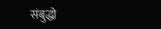संबुद्धो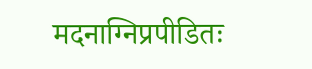मदनाग्निप्रपीडितः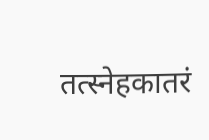तत्स्नेहकातरं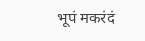भूपं मकरंदं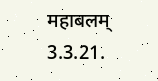महाबलम् 3.3.21.